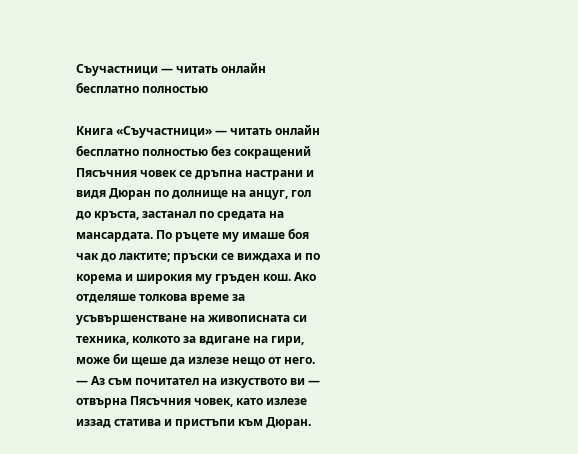Съучастници — читать онлайн бесплатно полностью

Книга «Съучастници» — читать онлайн бесплатно полностью без сокращений
Пясъчния човек се дръпна настрани и видя Дюран по долнище на анцуг, гол до кръста, застанал по средата на мансардата. По ръцете му имаше боя чак до лактите; пръски се виждаха и по корема и широкия му гръден кош. Ако отделяше толкова време за усъвършенстване на живописната си техника, колкото за вдигане на гири, може би щеше да излезе нещо от него.
— Аз съм почитател на изкуството ви — отвърна Пясъчния човек, като излезе иззад статива и пристъпи към Дюран.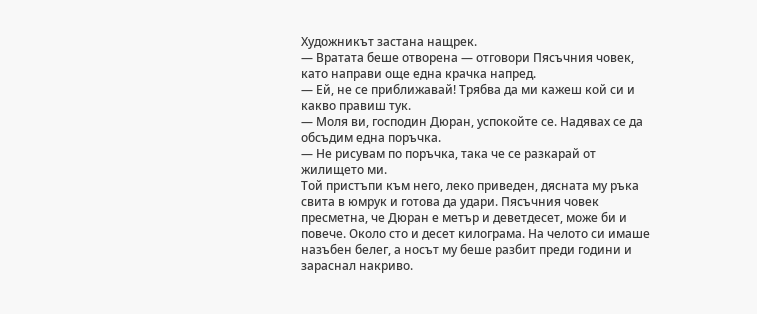Художникът застана нащрек.
— Вратата беше отворена — отговори Пясъчния човек, като направи още една крачка напред.
— Ей, не се приближавай! Трябва да ми кажеш кой си и какво правиш тук.
— Моля ви, господин Дюран, успокойте се. Надявах се да обсъдим една поръчка.
— Не рисувам по поръчка, така че се разкарай от жилището ми.
Той пристъпи към него, леко приведен, дясната му ръка свита в юмрук и готова да удари. Пясъчния човек пресметна, че Дюран е метър и деветдесет, може би и повече. Около сто и десет килограма. На челото си имаше назъбен белег, а носът му беше разбит преди години и зараснал накриво.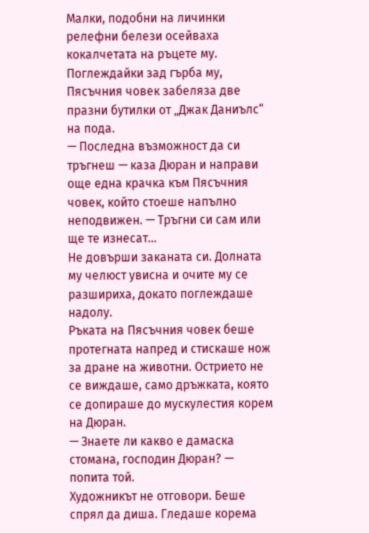Малки, подобни на личинки релефни белези осейваха кокалчетата на ръцете му.
Поглеждайки зад гърба му, Пясъчния човек забеляза две празни бутилки от „Джак Даниълс“ на пода.
— Последна възможност да си тръгнеш — каза Дюран и направи още една крачка към Пясъчния човек, който стоеше напълно неподвижен. — Тръгни си сам или ще те изнесат…
Не довърши заканата си. Долната му челюст увисна и очите му се разшириха, докато поглеждаше надолу.
Ръката на Пясъчния човек беше протегната напред и стискаше нож за дране на животни. Острието не се виждаше, само дръжката, която се допираше до мускулестия корем на Дюран.
— Знаете ли какво е дамаска стомана, господин Дюран? — попита той.
Художникът не отговори. Беше спрял да диша. Гледаше корема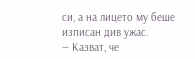си, а на лицето му беше изписан див ужас.
— Казват, че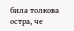била толкова остра, че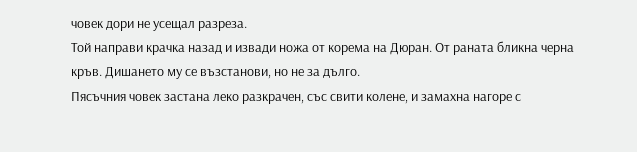човек дори не усещал разреза.
Той направи крачка назад и извади ножа от корема на Дюран. От раната бликна черна кръв. Дишането му се възстанови, но не за дълго.
Пясъчния човек застана леко разкрачен, със свити колене, и замахна нагоре с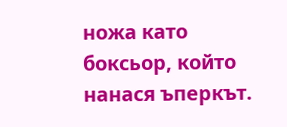ножа като боксьор, който нанася ъперкът.